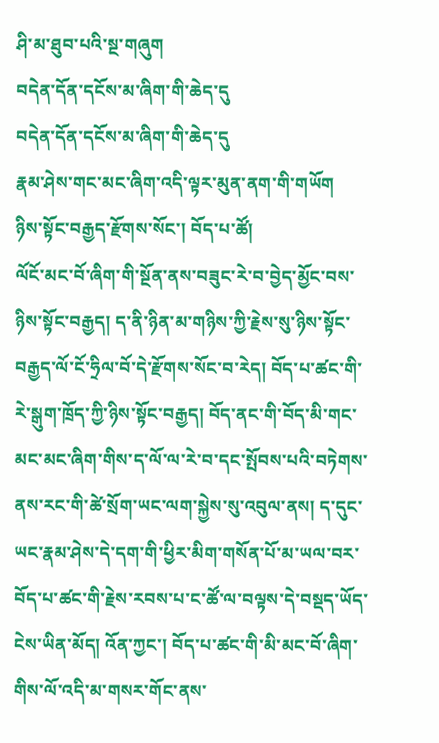ཤི་མ་ཐུབ་པའི་སྔ་གཞུག
བདེན་དོན་དངོས་མ་ཞིག་གི་ཆེད་དུ
བདེན་དོན་དངོས་མ་ཞིག་གི་ཆེད་དུ
རྣམ་ཤེས་གང་མང་ཞིག་འདི་ལྟར་མུན་ནག་གི་གཡོག
ཉིས་སྟོང་བརྒྱད་རྫོགས་སོང་། བོད་པ་ཚོ།
ལོངོ་མང་བོ་ཞིག་གི་སྔོན་ནས་བཟུང་རེ་བ་བྱེད་མྱོང་བས་ཉིས་སྟོང་བརྒྱད། ད་ནི་ཉིན་མ་གཉིས་ཀྱི་རྗེས་སུ་ཉིས་སྟོང་བརྒྱད་ལོ་ངོ་ཧྲིལ་བོ་དེ་རྫོགས་སོང་བ་རེད། བོད་པ་ཚང་གི་རེ་སྒུག་ཁྲོད་ཀྱི་ཉིས་སྟོང་བརྒྱད། བོད་ནང་གི་བོད་མི་གང་མང་མང་ཞིག་གིས་ད་ལོ་ལ་རེ་བ་དང་སྤོབས་པའི་བཏེགས་ནས་རང་གི་ཚེ་སྲོག་ཡང་ལག་སྐྱེས་སུ་འབུལ་ནས། ད་དུང་ཡང་རྣམ་ཤེས་དེ་དག་གི་ཕྱིར་མིག་གསོན་པོ་མ་ཡལ་བར་བོད་པ་ཚང་གི་རྗེས་རབས་པ་ང་ཚོ་ལ་བལྟས་དེ་བསྡད་ཡོད་ངེས་ཡིན་མོད། འོན་ཀྱང་། བོད་པ་ཚང་གི་མི་མང་བོ་ཞིག་གིས་ལོ་འདི་མ་གསར་གོང་ནས་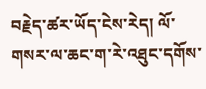བརྗེད་ཚར་ཡོད་ངེས་རེད། ལོ་གསར་ལ་ཆང་ག་རེ་འཐུང་དགོས་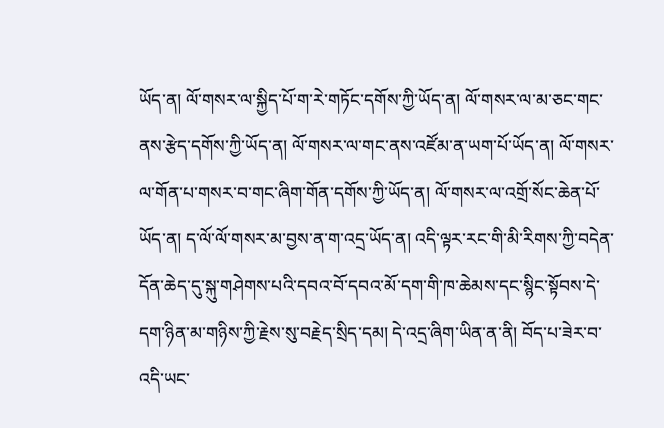ཡོད་ན། ལོ་གསར་ལ་སྐྱིད་པོ་ག་རེ་གཏོང་དགོས་ཀྱི་ཡོད་ན། ལོ་གསར་ལ་མ་ཅང་གང་ནས་རྩེད་དགོས་ཀྱི་ཡོད་ན། ལོ་གསར་ལ་གང་ནས་འཛོམ་ན་ཡག་པོ་ཡོད་ན། ལོ་གསར་ལ་གོན་པ་གསར་བ་གང་ཞིག་གོན་དགོས་ཀྱི་ཡོད་ན། ལོ་གསར་ལ་འགྲོ་སོང་ཆེན་པོ་ཡོད་ན། ད་ལོ་ལོ་གསར་མ་བྱས་ན་ག་འདྲ་ཡོད་ན། འདི་ལྟར་རང་གི་མི་རིགས་ཀྱི་བདེན་དོན་ཆེད་དུ་སྐུ་གཤེགས་པའི་དབའ་བོ་དབའ་མོ་དག་གི་ཁ་ཆེམས་དང་སྙིང་སྟོབས་དེ་དག་ཉིན་མ་གཉིས་ཀྱི་རྗེས་སུ་བརྗེད་སྲིད་དམ། དེ་འདྲ་ཞིག་ཡིན་ན་ནི། བོད་པ་ཟེར་བ་འདི་ཡང་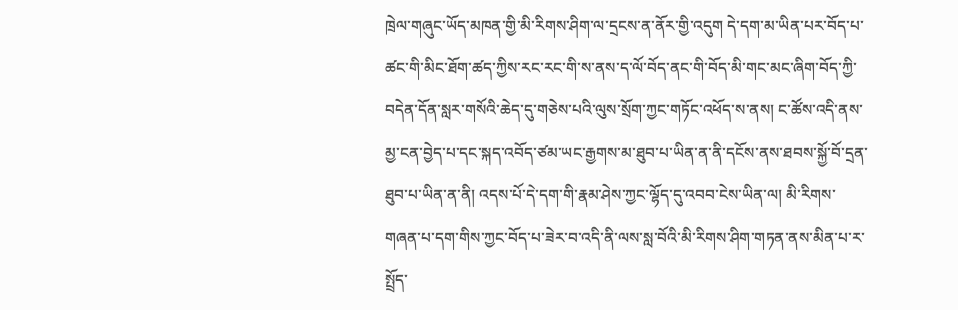ཁྲེལ་གཞུང་ཡོད་མཁན་གྱི་མི་རིགས་ཤིག་ལ་དྲངས་ན་ནོར་གྱི་འདུག དེ་དག་མ་ཡིན་པར་བོད་པ་ཚང་གི་མིང་ཐོག་ཚད་ཀྱིས་རང་རང་གི་ས་ནས་ད་ལོ་བོད་ནང་གི་བོད་མི་གང་མང་ཞིག་བོད་ཀྱི་བདེན་དོན་སླར་གསོའི་ཆེད་དུ་གཅེས་པའི་ལུས་སྲོག་ཀྱང་གཏོང་འཕོད་ས་ནས། ང་ཚོས་འདི་ནས་མྱ་ངན་བྱེད་པ་དང་སྐད་འབོད་ཙམ་ཡང་རྒྱགས་མ་ཐུབ་པ་ཡིན་ན་ནི་དངོས་ནས་ཐབས་སྐྱོ་བོ་དྲན་ཐུབ་པ་ཡིན་ན་ནི། འདས་པོ་དེ་དག་གི་རྣམ་ཤེས་ཀྱང་ལྷོད་དུ་འབབ་ངེས་ཡིན་ལ། མི་རིགས་གཞན་པ་དག་གིས་ཀྱང་བོད་པ་ཟེར་བ་འདི་ནི་ལས་སླ་བོའི་མི་རིགས་ཤིག་གཏན་ནས་མིན་པ་ར་སྤྲོད་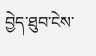བྱེད་ཐུབ་ངེས་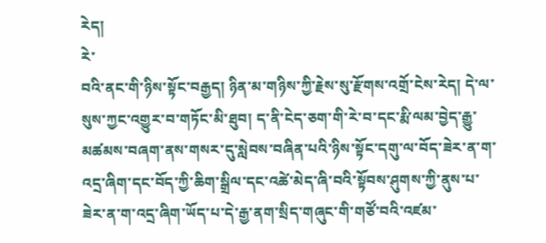རེད།
རེ་
བའི་ནང་གི་ཉིས་སྟོང་བརྒྱད། ཉིན་མ་གཉིས་ཀྱི་རྗེས་སུ་རྫོགས་འགྲོ་ངེས་རེད། དེ་ལ་སུས་ཀྱང་འགྱུར་བ་གཏོང་མི་ཐུབ། ད་ནི་ངེད་ཅག་གི་རེ་བ་དང་རྨི་ལམ་བྱེད་རྒྱུ་མཚམས་བཞག་ནས་གསར་དུ་སླེབས་བཞིན་པའི་ཉིས་སྟོང་དགུ་ལ་བོད་ཟེར་ན་ག་འདྲ་ཞིག་དང་བོད་ཀྱི་ཆིག་སྒྲིལ་དང་འཚེ་མེད་ཞི་བའི་སྟོབས་ཤུགས་ཀྱི་ནུས་པ་ཟེར་ན་ག་འདྲ་ཞིག་ཡོད་པ་དེ་རྒྱ་ནག་སྲིད་གཞུང་གི་གཙོ་བའི་འཛམ་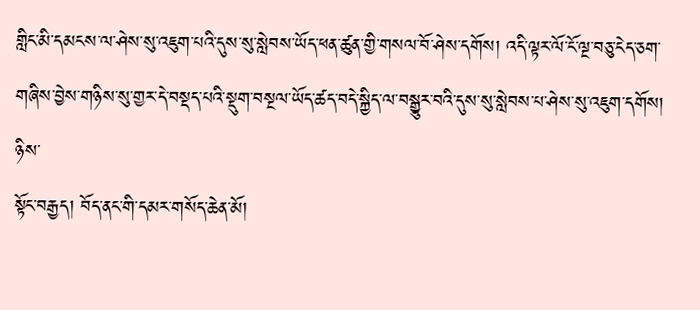གླིང་མི་དམངས་ལ་ཤེས་སུ་འཇུག་པའི་དུས་སུ་སླེབས་ཡོད་ཕན་ཚུན་གྱི་གསལ་བོ་ཤེས་དགོས། འདི་ལྟར་ལོ་ངོ་ལྔ་བཅུ་ངེད་ཅག་གཞིས་བྱེས་གཉིས་སུ་གྱར་དེ་བསྡད་པའི་སྡུག་བསྔལ་ཡོད་ཚད་བདེ་སྐྱིད་ལ་བསྒྱུར་བའི་དུས་སུ་སླེབས་པ་ཤེས་སུ་འཇུག་དགོས།
ཉིས་
སྟོང་བརྒྱད། བོད་ནང་གི་དམར་གསོད་ཆེན་མོ།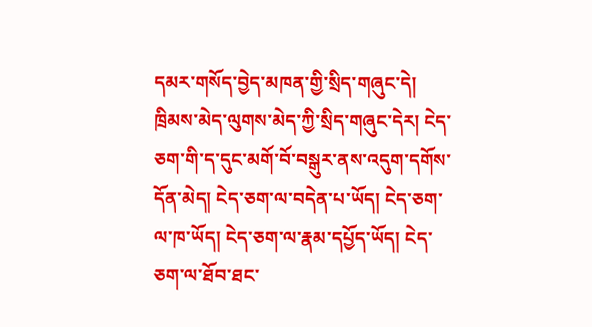དམར་གསོད་བྱེད་མཁན་གྱི་སྲིད་གཞུང་དེ། ཁྲིམས་མེད་ལུགས་མེད་ཀྱི་སྲིད་གཞུང་དེར། ངེད་ཅག་གི་ད་དུང་མགོ་བོ་བསྒུར་ནས་འདུག་དགོས་དོན་མེད། ངེད་ཅག་ལ་བདེན་པ་ཡོད། ངེད་ཅག་ལ་ཁ་ཡོད། ངེད་ཅག་ལ་རྣམ་དཔྱོད་ཡོད། ངེད་ཅག་ལ་ཐོབ་ཐང་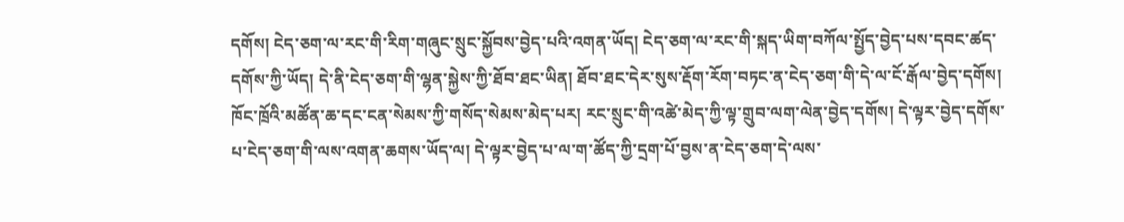དགོས། ངེད་ཅག་ལ་རང་གི་རིག་གཞུང་སྲུང་སྐྱོབས་བྱེད་པའི་འགན་ཡོད། ངེད་ཅག་ལ་རང་གི་སྐད་ཡིག་བཀོལ་སྤྱོད་བྱེད་པས་དབང་ཚད་དགོས་ཀྱི་ཡོད། དེ་ནི་ངེད་ཅག་གི་ལྷན་སྐྱེས་ཀྱི་ཐོབ་ཐང་ཡིན། ཐོབ་ཐང་དེར་སུས་རྡོག་རོག་བཏང་ན་ངེད་ཅག་གི་དེ་ལ་ངོ་རྒོལ་བྱེད་དགོས། ཁོང་ཁྲོའི་མཚོན་ཆ་དང་ངན་སེམས་ཀྱི་གསོད་སེམས་མེད་པར། རང་སྲུང་གི་འཚེ་མེད་ཀྱི་ལྟ་གྲུབ་ལག་ལེན་བྱེད་དགོས། དེ་ལྟར་བྱེད་དགོས་པ་ངེད་ཅག་གི་ལས་འགན་ཆགས་ཡོད་ལ། དེ་ལྟར་བྱེད་པ་ལ་ག་ཚོད་ཀྱི་དྲག་པོ་བྱས་ན་ངེད་ཅག་དེ་ལས་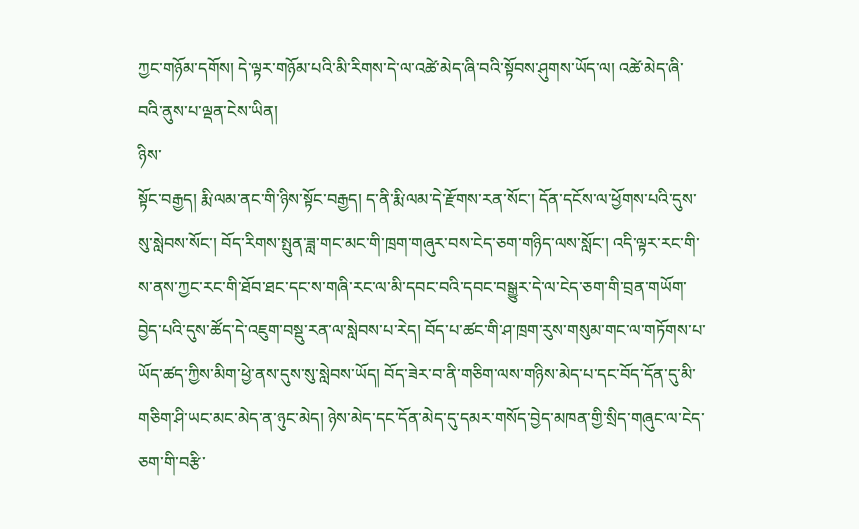ཀྱང་གཉོམ་དགོས། དེ་ལྟར་གཉོམ་པའི་མི་རིགས་དེ་ལ་འཚེ་མེད་ཞི་བའི་སྟོབས་ཤུགས་ཡོད་ལ། འཚེ་མེད་ཞི་བའི་ནུས་པ་ལྡན་ངེས་ཡིན།
ཉིས་
སྟོང་བརྒྱད། རྨི་ལམ་ནང་གི་ཉིས་སྟོང་བརྒྱད། ད་ནི་རྨི་ལམ་དེ་རྫོགས་རན་སོང་། དོན་དངོས་ལ་ཕྱོགས་པའི་དུས་སུ་སླེབས་སོང་། བོད་རིགས་སྤུན་ཟླ་གང་མང་གི་ཁྲག་གཞུར་བས་ངེད་ཅག་གཉིད་ལས་སློང་། འདི་ལྟར་རང་གི་ས་ནས་ཀྱང་རང་གི་ཐོབ་ཐང་དང་ས་གཞི་རང་ལ་མི་དབང་བའི་དབང་བསྒྱུར་དེ་ལ་ངེད་ཅག་གི་བྲན་གཡོག་བྱེད་པའི་དུས་ཚོད་དེ་འཇུག་བསྡུ་རན་ལ་སླེབས་པ་རེད། བོད་པ་ཚང་གི་ཤ་ཁྲག་རུས་གསུམ་གང་ལ་གཏོགས་པ་ཡོད་ཚད་ཀྱིས་མིག་ཕྱེ་ནས་དུས་སུ་སླེབས་ཡོད། བོད་ཟེར་བ་ནི་གཅིག་ལས་གཉིས་མེད་པ་དང་བོད་དོན་དུ་མི་གཅིག་ཤི་ཡང་མང་མེད་ན་ཉུང་མེད། ཉེས་མེད་དང་དོན་མེད་དུ་དམར་གསོད་བྱེད་མཁན་གྱི་སྲིད་གཞུང་ལ་ངེད་ཅག་གི་བརྩི་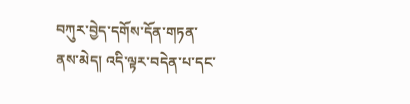བཀུར་བྱེད་དགོས་དོན་གཏན་ནས་མེད། འདི་ལྟར་བདེན་པ་དང་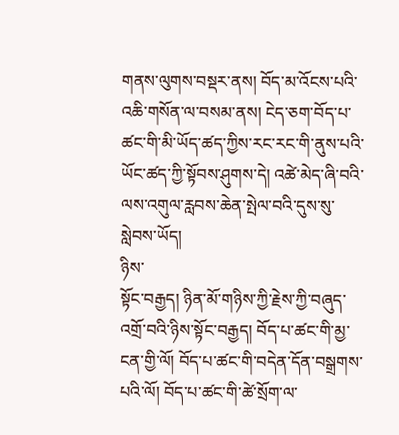གནས་ལུགས་བསྡར་ནས། བོད་མ་འོངས་པའི་འཆི་གསོན་ལ་བསམ་ནས། ངེད་ཅག་བོད་པ་ཚང་གི་མི་ཡོད་ཚད་ཀྱིས་རང་རང་གི་ནུས་པའི་ཡོང་ཚད་ཀྱི་སྟོབས་ཤུགས་དེ། འཚེ་མེད་ཞི་བའི་ལས་འགུལ་རླབས་ཆེན་སྤེལ་བའི་དུས་སུ་སླེབས་ཡོད།
ཉིས་
སྟོང་བརྒྱད། ཉིན་མོ་གཉིས་ཀྱི་རྗེས་ཀྱི་བཞུད་འགྲོ་བའི་ཉིས་སྟོང་བརྒྱད། བོད་པ་ཚང་གི་མྱ་ངན་གྱི་ལོ། བོད་པ་ཚང་གི་བདེན་དོན་བསྒྲགས་པའི་ལོ། བོད་པ་ཚང་གི་ཚེ་སྲོག་ལ་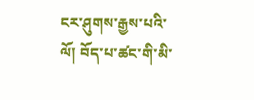ངར་ཤུགས་རྒྱས་པའི་ལོ། བོད་པ་ཚང་གི་མི་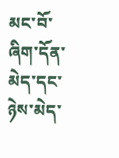མང་བོ་ཞིག་དོན་མེད་དང་ཉེས་མེད་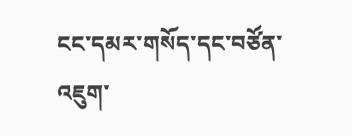ངང་དམར་གསོད་དང་བཙོན་འཇུག་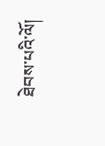ཐེབས་པའི་ལོ།